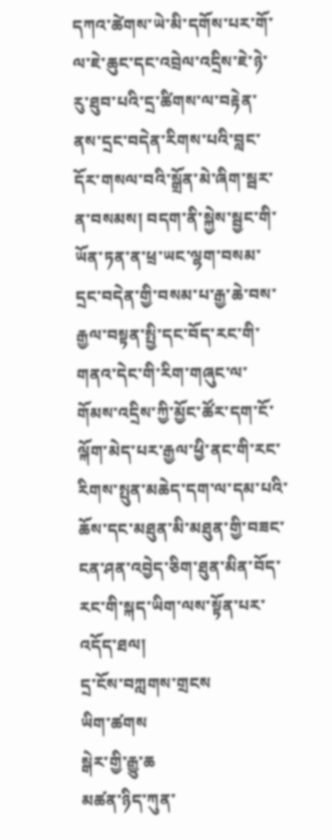དཀའ་ཚེགས་ཡེ་མི་དགོས་པར་གོ་ལ་ཇེ་ཆུང་དང་འབྲེལ་འདྲིས་ཇེ་ཉེ་རུ་ཐུབ་པའི་དྲ་ཚིགས་ལ་བརྟེན་ནས་དྲང་བདེན་རིགས་པའི་བླང་དོར་གསལ་བའི་སྒྲོན་མེ་ཞིག་སྦར་ན་བསམས། བདག་ནི་སྐྱེས་སྦྱང་གི་ཡོན་ཏན་ན་ཕྲ་ཡང་ལྷག་བསམ་དྲང་བདེན་གྱི་བསམ་པ་རྒྱ་ཆེ་བས་རྒྱལ་བསྟན་སྤྱི་དང་བོད་རང་གི་གནའ་དེང་གི་རིག་གཞུང་ལ་གོམས་འདྲིས་ཀྱི་མྱོང་ཚོར་དག་ངོ་ལྐོག་མེད་པར་རྒྱལ་ཕྱི་ནང་གི་རང་རིགས་སྤུན་མཆེད་དག་ལ་དམ་པའི་ཆོས་དང་མཐུན་མི་མཐུན་གྱི་བཟང་ངན་ཤན་འབྱེད་ཅིག་ཐུན་མིན་བོད་རང་གི་སྐད་ཡིག་ལས་སྟོན་པར་འདོད་ཐལ།
དྲ་ངོས་བཀླགས་གྲངས
ཡིག་ཚགས
སྒེར་གྱི་རྒྱུ་ཆ
མཚན་ཉིད་ཀུན་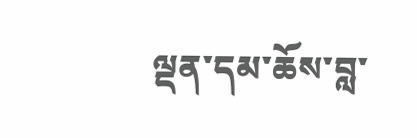ལྡན་དམ་ཆོས་བླ་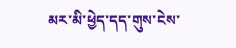མར་མི་ཕྱེད་དད་གུས་ངེས་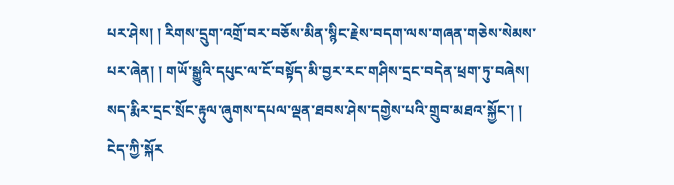པར་ཤེས། ། རིགས་དྲུག་འགྲོ་བར་བཅོས་མིན་སྙིང་རྗེས་བདག་ལས་གཞན་གཅེས་སེམས་པར་ཞེན། ། གཡོ་སྒྱུའི་དཔུང་ལ་ངོ་བསྟོད་མི་བྱར་རང་གཤིས་དྲང་བདེན་ཕྲག་ཏུ་བཞེས། སད་རྨིར་དྲང་སྲོང་རྟུལ་ཞུགས་དཔལ་ལྡན་ཐབས་ཤེས་དགྱེས་པའི་གྲུབ་མཐའ་སྐྱོང་། །
ངེད་ཀྱི་སྐོར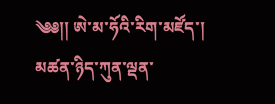༄༅།། ཨེ་མ་ཧོའི་རིག་མཛོད་།
མཚན་ཉིད་ཀུན་ལྡན་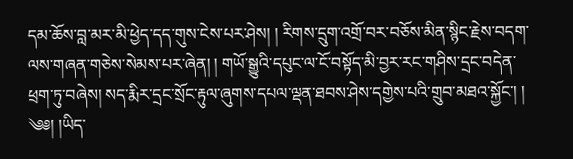དམ་ཆོས་བླ་མར་མི་ཕྱེད་དད་གུས་ངེས་པར་ཤེས། ། རིགས་དྲུག་འགྲོ་བར་བཅོས་མིན་སྙིང་རྗེས་བདག་ལས་གཞན་གཅེས་སེམས་པར་ཞེན། ། གཡོ་སྒྱུའི་དཔུང་ལ་ངོ་བསྟོད་མི་བྱར་རང་གཤིས་དྲང་བདེན་ཕྲག་ཏུ་བཞེས། སད་རྨིར་དྲང་སྲོང་རྟུལ་ཞུགས་དཔལ་ལྡན་ཐབས་ཤེས་དགྱེས་པའི་གྲུབ་མཐའ་སྐྱོང་། །
༄༅། །ཡིད་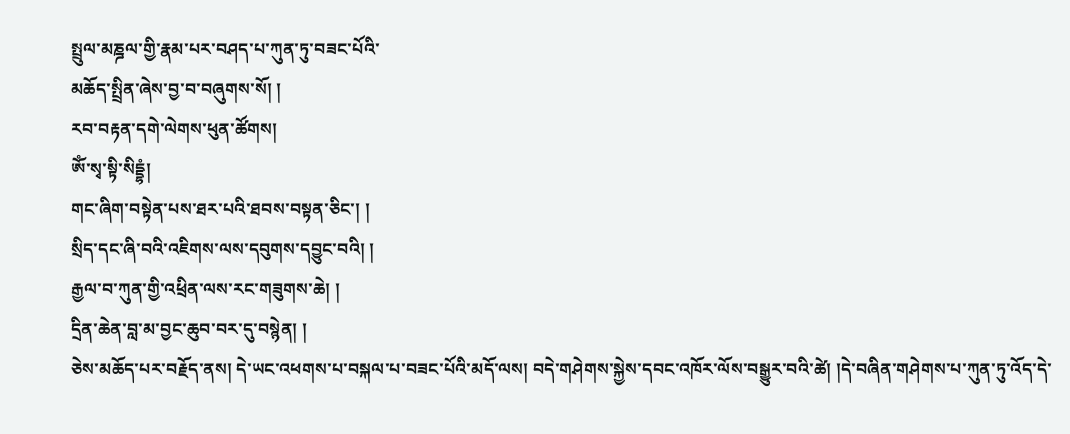སྤྲུལ་མཎྜལ་གྱི་རྣམ་པར་བཤད་པ་ཀུན་ཏུ་བཟང་པོའི་
མཆོད་སྤྲིན་ཞེས་བྱ་བ་བཞུགས་སོ། །
རབ་བརྟན་དགེ་ལེགས་ཕུན་ཚོགས།
ཨོཾ་སྭ་སྟི་སིདྡྷཾ།
གང་ཞིག་བསྟེན་པས་ཐར་པའི་ཐབས་བསྟན་ཅིང་། །
སྲིད་དང་ཞི་བའི་འཇིགས་ལས་དབུགས་དབྱུང་བའི། །
རྒྱལ་བ་ཀུན་གྱི་འཕྲིན་ལས་རང་གཟུགས་ཆེ། །
དྲིན་ཆེན་བླ་མ་བྱང་ཆུབ་བར་དུ་བསྙེན། །
ཅེས་མཆོད་པར་བརྗོད་ནས། དེ་ཡང་འཕགས་པ་བསྐལ་པ་བཟང་པོའི་མདོ་ལས། བདེ་གཤེགས་སྐྱེས་དབང་འཁོར་ལོས་བསྒྱུར་བའི་ཚེ། །དེ་བཞིན་གཤེགས་པ་ཀུན་ཏུ་འོད་དེ་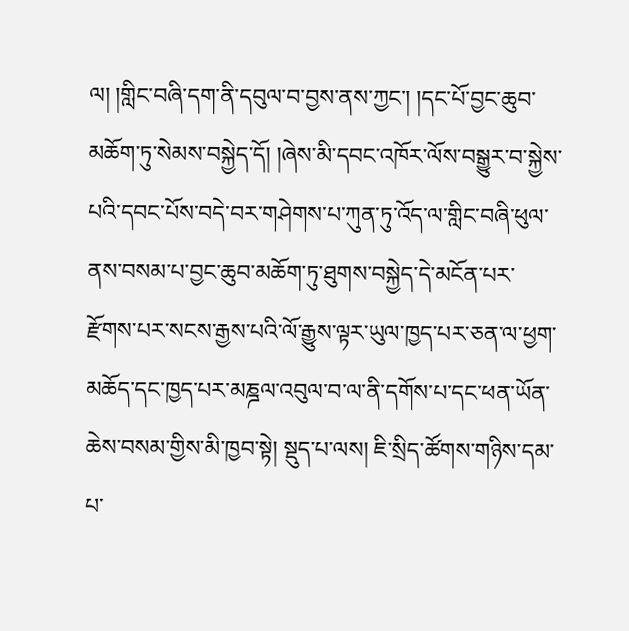ལ། །གླིང་བཞི་དག་ནི་དབུལ་བ་བྱས་ནས་ཀྱང་། །དང་པོ་བྱང་ཆུབ་མཆོག་ཏུ་སེམས་བསྐྱེད་དོ། །ཞེས་མི་དབང་འཁོར་ལོས་བསྒྱུར་བ་སྐྱེས་པའི་དབང་པོས་བདེ་བར་གཤེགས་པ་ཀུན་ཏུ་འོད་ལ་གླིང་བཞི་ཕུལ་ནས་བསམ་པ་བྱང་ཆུབ་མཆོག་ཏུ་ཐུགས་བསྐྱེད་དེ་མངོན་པར་རྫོགས་པར་སངས་རྒྱས་པའི་ལོ་རྒྱུས་ལྟར་ཡུལ་ཁྱད་པར་ཅན་ལ་ཕྱག་མཆོད་དང་ཁྱད་པར་མཎྜལ་འབུལ་བ་ལ་ནི་དགོས་པ་དང་ཕན་ཡོན་ཆེས་བསམ་གྱིས་མི་ཁྱབ་སྟེ། སྡུད་པ་ལས། ཇི་སྲིད་ཚོགས་གཉིས་དམ་པ་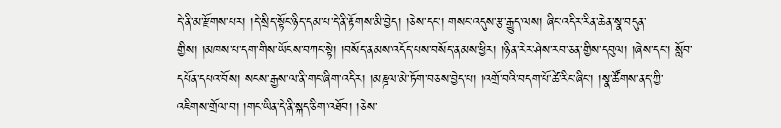དེ་ནི་མ་རྫོགས་པར། །དེ་སྲིད་སྟོང་ཉིད་དམ་པ་དེ་ནི་རྟོགས་མི་བྱེད། །ཅེས་དང་། གསང་འདུས་རྩ་རྒྱུད་ལས། ཞིང་འདིར་རིན་ཆེན་སྣ་བདུན་གྱིས། །མཁས་པ་དག་གིས་ཡོངས་བཀང་སྟེ། །བསོད་ནམས་འདོད་པས་བསོད་ནམས་ཕྱིར། །ཉིན་རེར་ཤེས་རབ་ཅན་གྱིས་དབུལ། །ཞེས་དང་། སློབ་དཔོན་དཔའ་བོས། སངས་རྒྱས་ལ་ནི་གང་ཞིག་འདིར། །མཎྜལ་མེ་ཏོག་བཅས་བྱེད་པ། །འགྲོ་བའི་བདག་པོ་ཚེ་རིང་ཞིང་། །སྣ་ཚོགས་ནད་ཀྱི་འཇིགས་གྲོལ་བ། །གང་ཡིན་དེ་ནི་སྐད་ཅིག་འཐོབ། །ཅེས་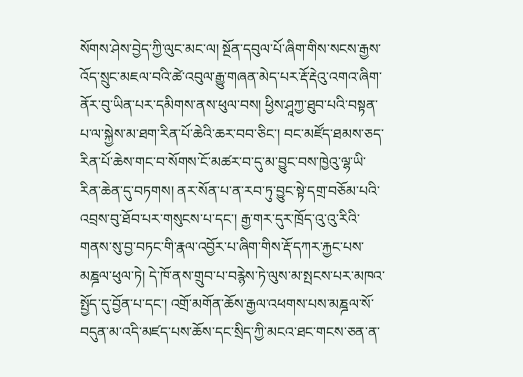སོགས་ཤེས་བྱེད་ཀྱི་ལུང་མང་ལ། སྔོན་དབུལ་པོ་ཞིག་གིས་སངས་རྒྱས་འོད་སྲུང་མཇལ་བའི་ཚེ་འབུལ་རྒྱུ་གཞན་མེད་པར་རྡོ་རྡེའུ་འགའ་ཞིག་ནོར་བུ་ཡིན་པར་དམིགས་ནས་ཕུལ་བས། ཕྱིས་ཤཱཀྱ་ཐུབ་པའི་བསྟན་པ་ལ་སྐྱེས་མ་ཐག་རིན་པོ་ཆེའི་ཆར་བབ་ཅིང་། བང་མཛོད་ཐམས་ཅད་རིན་པོ་ཆེས་གང་བ་སོགས་ངོ་མཚར་བ་དུ་མ་བྱུང་བས་ཁྱེའུ་ལྷ་ཡི་རིན་ཆེན་དུ་བཏགས། ནར་སོན་པ་ན་རབ་ཏུ་བྱུང་སྟེ་དགྲ་བཅོམ་པའི་འབྲས་བུ་ཐོབ་པར་གསུངས་པ་དང་། རྒྱ་གར་དུར་ཁྲོད་འུ་འུ་རིའི་གནས་སུ་བྱ་བཏང་གི་རྣལ་འབྱོར་པ་ཞིག་གིས་རྡོ་དཀར་རྐྱང་པས་མཎྜལ་ཕུལ་ཏེ། དེ་ཁོ་ནས་གྲུབ་པ་བརྙེས་ཏེ་ལུས་མ་སྤངས་པར་མཁའ་སྤྱོད་དུ་བྱོན་པ་དང་། འགྲོ་མགོན་ཆོས་རྒྱལ་འཕགས་པས་མཎྜལ་སོ་བདུན་མ་འདི་མཛད་པས་ཆོས་དང་སྲིད་ཀྱི་མངའ་ཐང་གངས་ཅན་ན་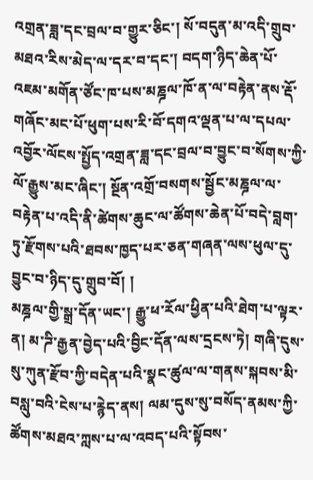འགྲན་ཟླ་དང་བྲལ་བ་གྱུར་ཅིང་། སོ་བདུན་མ་འདི་གྲུབ་མཐའ་རིས་མེད་ལ་དར་བ་དང་། བདག་ཉིད་ཆེན་པོ་འཇམ་མགོན་ཙོང་ཁ་པས་མཎྜལ་ཁོ་ན་ལ་བརྟེན་ནས་རྡོ་གཞོང་མང་པོ་ཕུག་པས་རི་བོ་དགའ་ལྡན་པ་ལ་དཔལ་འབྱོར་ལོངས་སྤྱོད་འགྲན་ཟླ་དང་བྲལ་བ་བྱུང་བ་སོགས་ཀྱི་ལོ་རྒྱུས་མང་ཞིང་། སྔོན་འགྲོ་བསགས་སྦྱོང་མཎྜལ་ལ་བརྟེན་པ་འདི་ནི་ཚེགས་ཆུང་ལ་ཚོགས་ཆེན་པོ་བདེ་བླག་ཏུ་རྫོགས་པའི་ཐབས་ཁྱད་པར་ཅན་གཞན་ལས་ཕུལ་དུ་བྱུང་བ་ཉིད་དུ་གྲུབ་བོ། །
མཎྜལ་གྱི་སྒྲ་དོན་ཡང་། རྒྱུ་ཕ་རོལ་ཕྱིན་པའི་ཐེག་པ་ལྟར་ན། མ་ཌི་རྒྱན་བྱེད་པའི་བྱིང་དོན་ལས་དྲངས་ཏེ། གཞི་དུས་སུ་ཀུན་རྫོབ་ཀྱི་བདེན་པའི་སྣང་ཚུལ་ལ་གནས་སྐབས་མི་བསླུ་བའི་ངེས་པ་རྙེད་ནས། ལམ་དུས་སུ་བསོད་ནམས་ཀྱི་ཚོགས་མཐའ་ཀླས་པ་ལ་འབད་པའི་སྟོབས་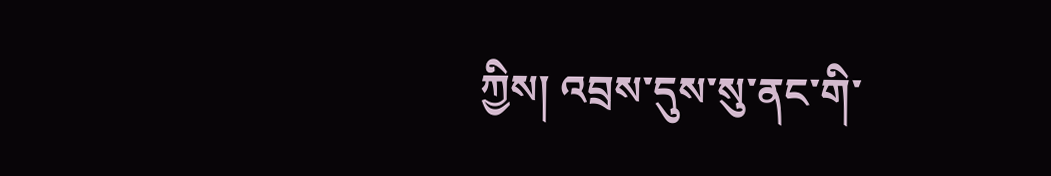ཀྱིས། འབྲས་དུས་སུ་ནང་གི་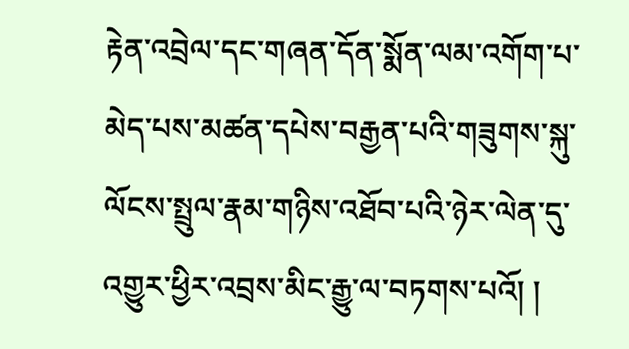རྟེན་འབྲེལ་དང་གཞན་དོན་སྨོན་ལམ་འགོག་པ་མེད་པས་མཚན་དཔེས་བརྒྱན་པའི་གཟུགས་སྐུ་ལོངས་སྤྲུལ་རྣམ་གཉིས་འཐོབ་པའི་ཉེར་ལེན་དུ་འགྱུར་ཕྱིར་འབྲས་མིང་རྒྱུ་ལ་བཏགས་པའོ། །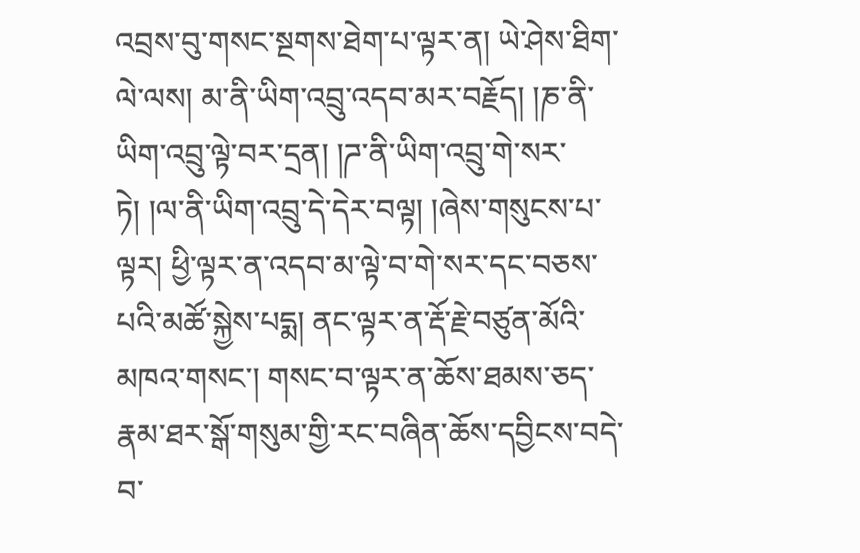འབྲས་བུ་གསང་སྔགས་ཐེག་པ་ལྟར་ན། ཡེ་ཤེས་ཐིག་ལེ་ལས། མ་ནི་ཡིག་འབྲུ་འདབ་མར་བརྗོད། །ཎ་ནི་ཡིག་འབྲུ་ལྟེ་བར་དྲན། །ཌ་ནི་ཡིག་འབྲུ་གེ་སར་ཏེ། །ལ་ནི་ཡིག་འབྲུ་དེ་དེར་བལྟ། །ཞེས་གསུངས་པ་ལྟར། ཕྱི་ལྟར་ན་འདབ་མ་ལྟེ་བ་གེ་སར་དང་བཅས་པའི་མཚོ་སྐྱེས་པདྨ། ནང་ལྟར་ན་རྡོ་རྗེ་བཙུན་མོའི་མཁའ་གསང་། གསང་བ་ལྟར་ན་ཆོས་ཐམས་ཅད་རྣམ་ཐར་སྒོ་གསུམ་གྱི་རང་བཞིན་ཆོས་དབྱིངས་བདེ་བ་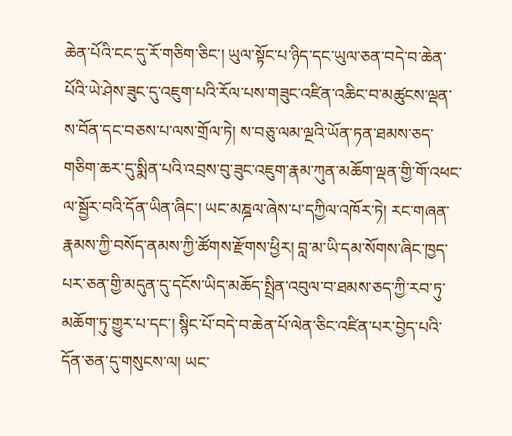ཆེན་པོའི་ངང་དུ་རོ་གཅིག་ཅིང་། ཡུལ་སྟོང་པ་ཉིད་དང་ཡུལ་ཅན་བདེ་བ་ཆེན་པོའི་ཡེ་ཤེས་ཟུང་དུ་འཇུག་པའི་རོལ་པས་གཟུང་འཛིན་འཆིང་བ་མཚུངས་ལྡན་ས་བོན་དང་བཅས་པ་ལས་གྲོལ་ཏེ། ས་བཅུ་ལམ་ལྔའི་ཡོན་ཏན་ཐམས་ཅད་གཅིག་ཆར་དུ་སྨིན་པའི་འབྲས་བུ་ཟུང་འཇུག་རྣམ་ཀུན་མཆོག་ལྡན་གྱི་གོ་འཕང་ལ་སྦྱོར་བའི་དོན་ཡིན་ཞིང་། ཡང་མཎྜལ་ཞེས་པ་དཀྱིལ་འཁོར་ཏེ། རང་གཞན་རྣམས་ཀྱི་བསོད་ནམས་ཀྱི་ཚོགས་རྫོགས་ཕྱིར། བླ་མ་ཡི་དམ་སོགས་ཞིང་ཁྱད་པར་ཅན་གྱི་མདུན་དུ་དངོས་ཡིད་མཆོད་སྤྲིན་འབུལ་བ་ཐམས་ཅད་ཀྱི་རབ་ཏུ་མཆོག་ཏུ་གྱུར་པ་དང་། སྙིང་པོ་བདེ་བ་ཆེན་པོ་ལེན་ཅིང་འཛིན་པར་བྱེད་པའི་དོན་ཅན་དུ་གསུངས་ལ། ཡང་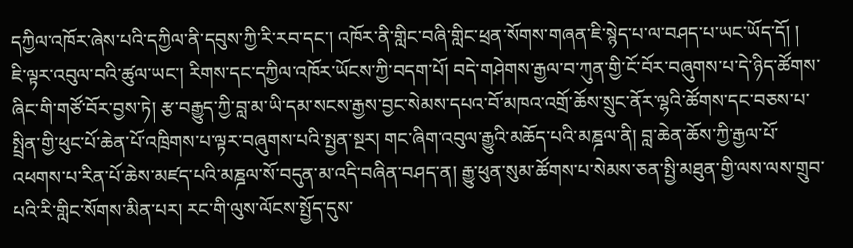དཀྱིལ་འཁོར་ཞེས་པའི་དཀྱིལ་ནི་དབུས་ཀྱི་རི་རབ་དང་། འཁོར་ནི་གླིང་བཞི་གླིང་ཕྲན་སོགས་གཞན་ཇི་སྙེད་པ་ལ་བཤད་པ་ཡང་ཡོད་དོ། །
ཇི་ལྟར་འབུལ་བའི་ཚུལ་ཡང་། རིགས་དང་དཀྱིལ་འཁོར་ཡོངས་ཀྱི་བདག་པོ། བདེ་གཤེགས་རྒྱལ་བ་ཀུན་གྱི་ངོ་བོར་བཞུགས་པ་དེ་ཉིད་ཚོགས་ཞིང་གི་གཙོ་བོར་བྱས་ཏེ། རྩ་བརྒྱུད་ཀྱི་བླ་མ་ཡི་དམ་སངས་རྒྱས་བྱང་སེམས་དཔའ་བོ་མཁའ་འགྲོ་ཆོས་སྲུང་ནོར་ལྷའི་ཚོགས་དང་བཅས་པ་སྤྲིན་གྱི་ཕུང་པོ་ཆེན་པོ་འཁྲིགས་པ་ལྟར་བཞུགས་པའི་སྤྱན་སྔར། གང་ཞིག་འབུལ་རྒྱུའི་མཆོད་པའི་མཎྜལ་ནི། བླ་ཆེན་ཆོས་ཀྱི་རྒྱལ་པོ་འཕགས་པ་རིན་པོ་ཆེས་མཛད་པའི་མཎྜལ་སོ་བདུན་མ་འདི་བཞིན་བཤད་ན། རྒྱུ་ཕུན་སུམ་ཚོགས་པ་སེམས་ཅན་སྤྱི་མཐུན་གྱི་ལས་ལས་གྲུབ་པའི་རི་གླིང་སོགས་མིན་པར། རང་གི་ལུས་ལོངས་སྤྱོད་དུས་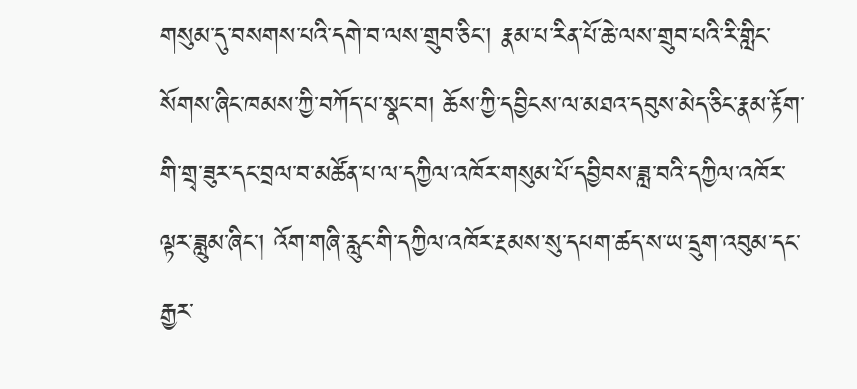གསུམ་དུ་བསགས་པའི་དགེ་བ་ལས་གྲུབ་ཅིང་། རྣམ་པ་རིན་པོ་ཆེ་ལས་གྲུབ་པའི་རི་གླིང་སོགས་ཞིང་ཁམས་ཀྱི་བཀོད་པ་སྣང་བ། ཆོས་ཀྱི་དབྱིངས་ལ་མཐའ་དབུས་མེད་ཅིང་རྣམ་རྟོག་གི་གྲྭ་ཟུར་དང་བྲལ་བ་མཚོན་པ་ལ་དཀྱིལ་འཁོར་གསུམ་པོ་དབྱིབས་ཟླ་བའི་དཀྱིལ་འཁོར་ལྟར་ཟླུམ་ཞིང་། འོག་གཞི་རླུང་གི་དཀྱིལ་འཁོར་རྔམས་སུ་དཔག་ཚད་ས་ཡ་དྲུག་འབུམ་དང་རྒྱར་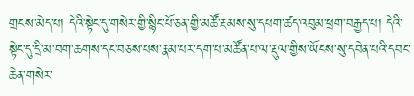གྲངས་མེད་པ། དེའི་སྟེང་དུ་གསེར་གྱི་སྙིང་པོ་ཅན་གྱི་མཚོ་རྔམས་སུ་དཔག་ཚད་འབུམ་ཕྲག་བརྒྱད་པ། དེའི་སྟེང་དུ་དྲི་མ་བག་ཆགས་དང་བཅས་པས་རྣམ་པར་དག་པ་མཚོན་པ་ལ་རྡུལ་གྱིས་ཡོངས་སུ་དབེན་པའི་དབང་ཆེན་གསེར་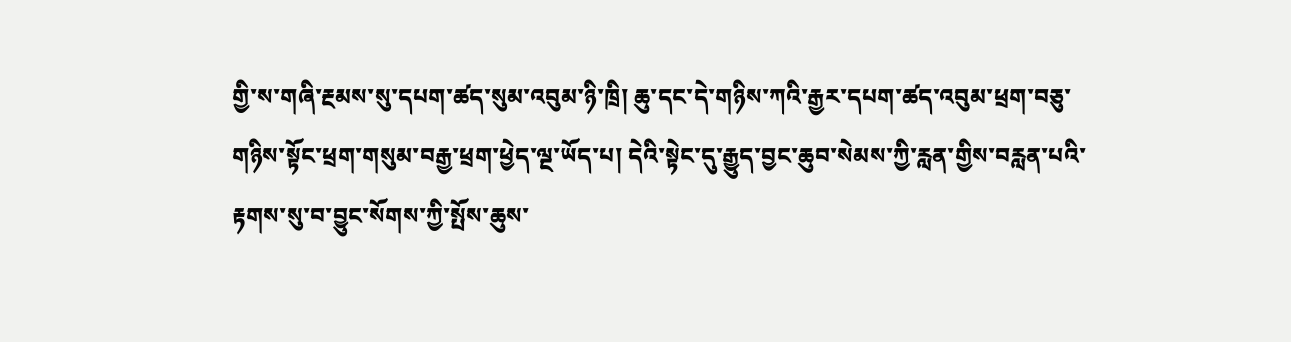གྱི་ས་གཞི་རྔམས་སུ་དཔག་ཚད་སུམ་འབུམ་ཉི་ཁྲི། ཆུ་དང་དེ་གཉིས་ཀའི་རྒྱར་དཔག་ཚད་འབུམ་ཕྲག་བཅུ་གཉིས་སྟོང་ཕྲག་གསུམ་བརྒྱ་ཕྲག་ཕྱེད་ལྔ་ཡོད་པ། དེའི་སྟེང་དུ་རྒྱུད་བྱང་ཆུབ་སེམས་ཀྱི་རླན་གྱིས་བརླན་པའི་རྟགས་སུ་བ་བྱུང་སོགས་ཀྱི་སྤོས་ཆུས་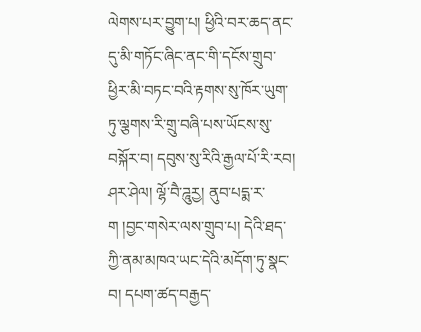ལེགས་པར་བྱུག་པ། ཕྱིའི་བར་ཆད་ནང་དུ་མི་གཏོང་ཞིང་ནང་གི་དངོས་གྲུབ་ཕྱིར་མི་བཏང་བའི་རྟགས་སུ་ཁོར་ཡུག་ཏུ་ལྕགས་རི་གྲུ་བཞི་པས་ཡོངས་སུ་བསྐོར་བ། དབུས་སུ་རིའི་རྒྱལ་པོ་རི་རབ། ཤར་ཤེལ། ལྷོ་བཻ་ཌཱུརྱ། ནུབ་པདྨ་ར་ག །བྱང་གསེར་ལས་གྲུབ་པ། དེའི་ཐད་ཀྱི་ནམ་མཁའ་ཡང་དེའི་མདོག་ཏུ་སྣང་བ། དཔག་ཚད་བརྒྱད་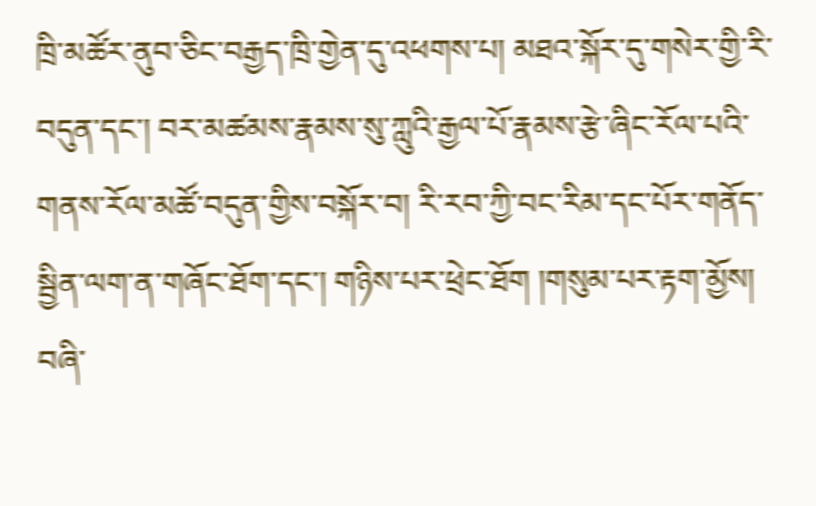ཁྲི་མཚོར་ནུབ་ཅིང་བརྒྱད་ཁྲི་གྱེན་དུ་འཕགས་པ། མཐའ་སྐོར་དུ་གསེར་གྱི་རི་བདུན་དང་། བར་མཚམས་རྣམས་སུ་ཀླུའི་རྒྱལ་པོ་རྣམས་རྩེ་ཞིང་རོལ་པའི་གནས་རོལ་མཚོ་བདུན་གྱིས་བསྐོར་བ། རི་རབ་ཀྱི་བང་རིམ་དང་པོར་གནོད་སྦྱིན་ལག་ན་གཞོང་ཐོག་དང་། གཉིས་པར་ཕྲེང་ཐོག །གསུམ་པར་རྟག་མྱོས། བཞི་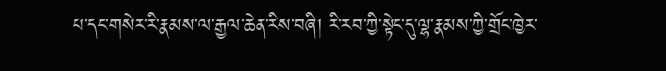པ་དང་གསེར་རི་རྣམས་ལ་རྒྱལ་ཆེན་རིས་བཞི། རི་རབ་ཀྱི་སྟེང་དུ་ལྷ་རྣམས་ཀྱི་གྲོང་ཁྱེར་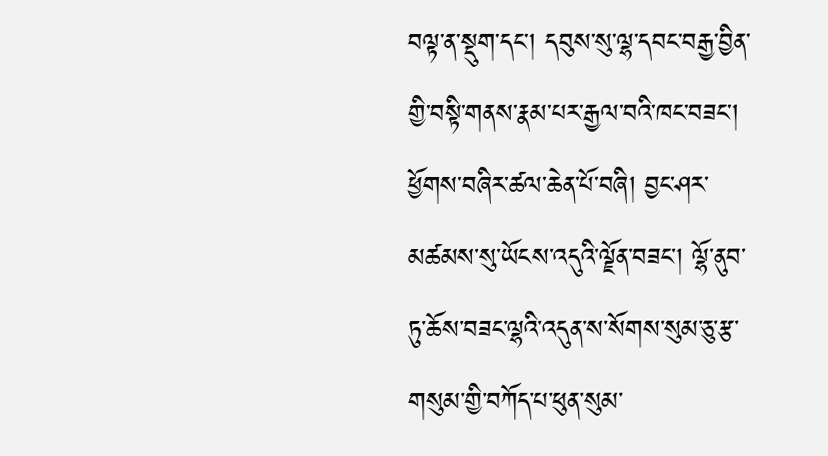བལྟ་ན་སྡུག་དང་། དབུས་སུ་ལྷ་དབང་བརྒྱ་བྱིན་གྱི་བསྟི་གནས་རྣམ་པར་རྒྱལ་བའི་ཁང་བཟང་། ཕྱོགས་བཞིར་ཚལ་ཆེན་པོ་བཞི། བྱང་ཤར་མཚམས་སུ་ཡོངས་འདུའི་ལྗོན་བཟང་། ལྷོ་ནུབ་ཏུ་ཆོས་བཟང་ལྷའི་འདུན་ས་སོགས་སུམ་ཅུ་རྩ་གསུམ་གྱི་བཀོད་པ་ཕུན་སུམ་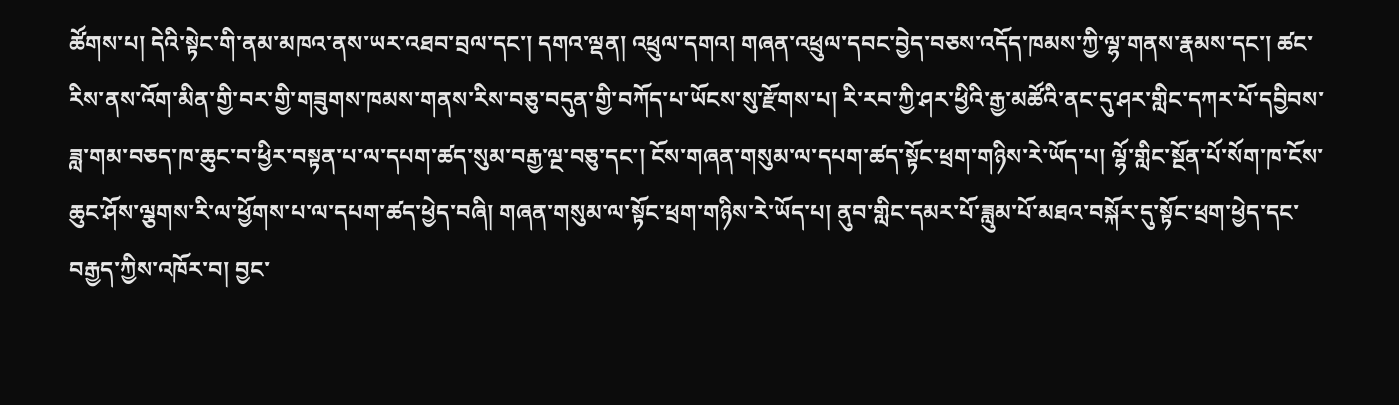ཚོགས་པ། དེའི་སྟེང་གི་ནམ་མཁའ་ནས་ཡར་འཐབ་བྲལ་དང་། དགའ་ལྡན། འཕྲུལ་དགའ། གཞན་འཕྲུལ་དབང་བྱེད་བཅས་འདོད་ཁམས་ཀྱི་ལྷ་གནས་རྣམས་དང་། ཚང་རིས་ནས་འོག་མིན་གྱི་བར་གྱི་གཟུགས་ཁམས་གནས་རིས་བཅུ་བདུན་གྱི་བཀོད་པ་ཡོངས་སུ་རྫོགས་པ། རི་རབ་ཀྱི་ཤར་ཕྱིའི་རྒྱ་མཚོའི་ནང་དུ་ཤར་གླིང་དཀར་པོ་དབྱིབས་ཟླ་གམ་བཅད་ཁ་ཆུང་བ་ཕྱིར་བསྟན་པ་ལ་དཔག་ཚད་སུམ་བརྒྱ་ལྔ་བཅུ་དང་། ངོས་གཞན་གསུམ་ལ་དཔག་ཚད་སྟོང་ཕྲག་གཉིས་རེ་ཡོད་པ། ལྷོ་གླིང་སྔོན་པོ་སོག་ཁ་ངོས་ཆུང་ཤོས་ལྕགས་རི་ལ་ཕྱོགས་པ་ལ་དཔག་ཚད་ཕྱེད་བཞི། གཞན་གསུམ་ལ་སྟོང་ཕྲག་གཉིས་རེ་ཡོད་པ། ནུབ་གླིང་དམར་པོ་ཟླུམ་པོ་མཐའ་བསྐོར་དུ་སྟོང་ཕྲག་ཕྱེད་དང་བརྒྱད་ཀྱིས་འཁོར་བ། བྱང་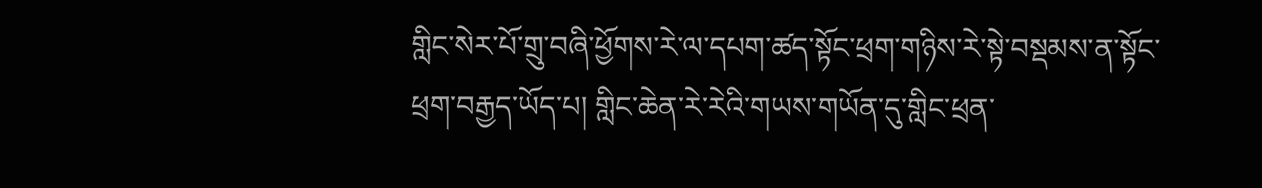གླིང་སེར་པོ་གྲུ་བཞི་ཕྱོགས་རེ་ལ་དཔག་ཚད་སྟོང་ཕྲག་གཉིས་རེ་སྟེ་བསྡམས་ན་སྟོང་ཕྲག་བརྒྱད་ཡོད་པ། གླིང་ཆེན་རེ་རེའི་གཡས་གཡོན་དུ་གླིང་ཕྲན་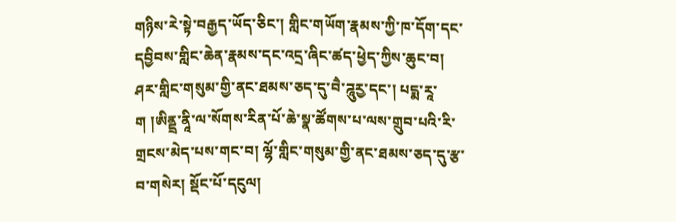གཉིས་རེ་སྟེ་བརྒྱད་ཡོད་ཅིང་། གླིང་གཡོག་རྣམས་ཀྱི་ཁ་དོག་དང་དབྱིབས་གླིང་ཆེན་རྣམས་དང་འདྲ་ཞིང་ཚད་ཕྱེད་ཀྱིས་ཆུང་བ། ཤར་གླིང་གསུམ་གྱི་ནང་ཐམས་ཅད་དུ་བཻ་ཌཱུརྱ་དང་། པདྨ་རཱ་ག །ཨིནྡྲ་ནཱི་ལ་སོགས་རིན་པོ་ཆེ་སྣ་ཚོགས་པ་ལས་གྲུབ་པའི་རི་གྲངས་མེད་པས་གང་བ། ལྷོ་གླིང་གསུམ་གྱི་ནང་ཐམས་ཅད་དུ་རྩ་བ་གསེར། སྡོང་པོ་དངུལ།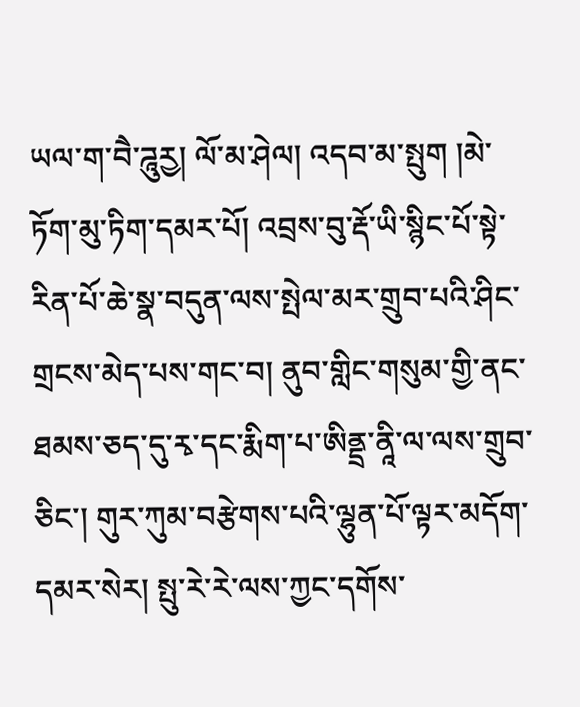ཡལ་ག་བཻ་ཌཱུརྱ། ལོ་མ་ཤེལ། འདབ་མ་སྤུག །མེ་ཏོག་མུ་ཏིག་དམར་པོ། འབྲས་བུ་རྡོ་ཡི་སྙིང་པོ་སྟེ་རིན་པོ་ཆེ་སྣ་བདུན་ལས་སྤེལ་མར་གྲུབ་པའི་ཤིང་གྲངས་མེད་པས་གང་བ། ནུབ་གླིང་གསུམ་གྱི་ནང་ཐམས་ཅད་དུ་རྭ་དང་རྨིག་པ་ཨིནྡྲ་ནཱི་ལ་ལས་གྲུབ་ཅིང་། གུར་ཀུམ་བརྩེགས་པའི་ལྷུན་པོ་ལྟར་མདོག་དམར་སེར། སྤུ་རེ་རེ་ལས་ཀྱང་དགོས་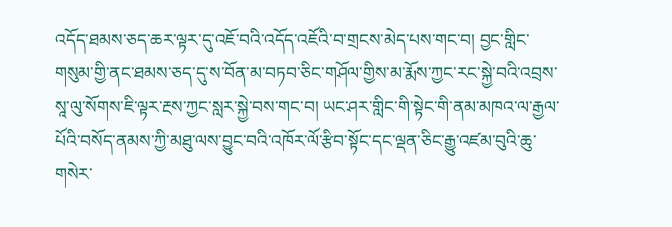འདོད་ཐམས་ཅད་ཆར་ལྟར་དུ་འཇོ་བའི་འདོད་འཇོའི་བ་གྲངས་མེད་པས་གང་བ། བྱང་གླིང་གསུམ་གྱི་ནང་ཐམས་ཅད་དུ་ས་བོན་མ་བཏབ་ཅིང་གཤོལ་གྱིས་མ་རྨོས་ཀྱང་རང་སྐྱེ་བའི་འབྲས་སཱ་ལུ་སོགས་ཇི་ལྟར་རྔས་ཀྱང་སླར་སྐྱེ་བས་གང་བ། ཡང་ཤར་གླིང་གི་སྟེང་གི་ནམ་མཁའ་ལ་རྒྱལ་པོའི་བསོད་ནམས་ཀྱི་མཐུ་ལས་བྱུང་བའི་འཁོར་ལོ་རྩིབ་སྟོང་དང་ལྡན་ཅིང་རྒྱུ་འཛམ་བུའི་ཆུ་གསེར་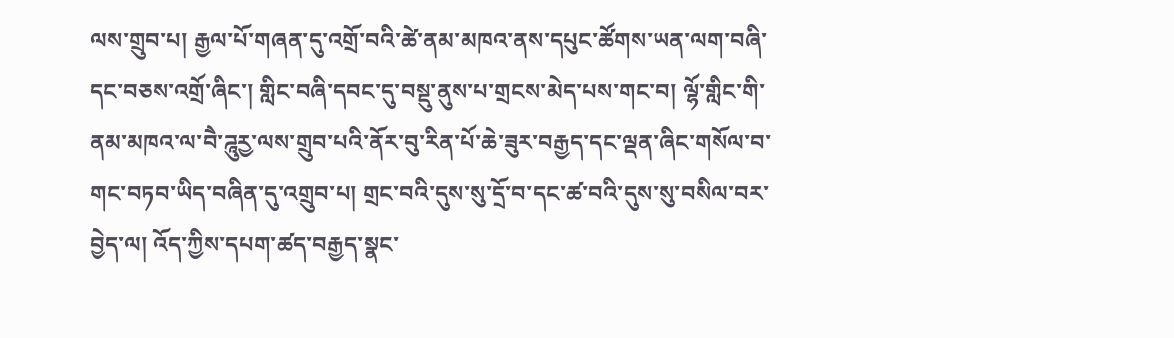ལས་གྲུབ་པ། རྒྱལ་པོ་གཞན་དུ་འགྲོ་བའི་ཚེ་ནམ་མཁའ་ནས་དཔུང་ཚོགས་ཡན་ལག་བཞི་དང་བཅས་འགྲོ་ཞིང་། གླིང་བཞི་དབང་དུ་བསྡུ་ནུས་པ་གྲངས་མེད་པས་གང་བ། ལྷོ་གླིང་གི་ནམ་མཁའ་ལ་བཻ་ཌཱུརྱ་ལས་གྲུབ་པའི་ནོར་བུ་རིན་པོ་ཆེ་ཟུར་བརྒྱད་དང་ལྡན་ཞིང་གསོལ་བ་གང་བཏབ་ཡིད་བཞིན་དུ་འགྲུབ་པ། གྲང་བའི་དུས་སུ་དྲོ་བ་དང་ཚ་བའི་དུས་སུ་བསིལ་བར་བྱེད་ལ། འོད་ཀྱིས་དཔག་ཚད་བརྒྱད་སྣང་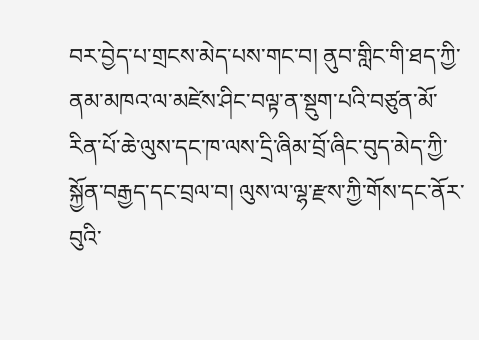བར་བྱེད་པ་གྲངས་མེད་པས་གང་བ། ནུབ་གླིང་གི་ཐད་ཀྱི་ནམ་མཁའ་ལ་མཛེས་ཤིང་བལྟ་ན་སྡུག་པའི་བཙུན་མོ་རིན་པོ་ཆེ་ལུས་དང་ཁ་ལས་དྲི་ཞིམ་བྲོ་ཞིང་བུད་མེད་ཀྱི་སྐྱོན་བརྒྱད་དང་བྲལ་བ། ལུས་ལ་ལྷ་རྫས་ཀྱི་གོས་དང་ནོར་བུའི་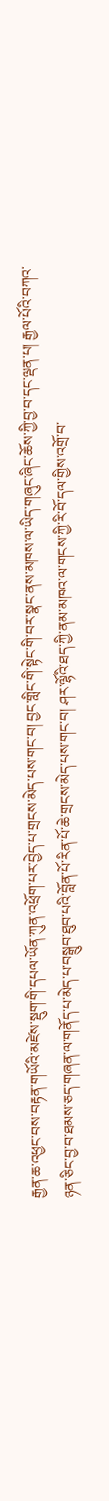རྒྱན་ཆ་འཕྱང་བས་བརྟན་གཡོའི་མཛེས་སྡུག་གི་དཔལ་ཡོན་ཀུན་འཕྲོག་པར་བྱེད་པ་གྲངས་མེད་པས་གང་བ། བྱང་གླིང་གི་སྟེང་གི་བར་སྣང་ནས་མཁས་ལ་ཡིད་གཞུང་ཞིང་ཆོས་ཀྱི་བྱ་བ་དང་ལྡན་པ། རྒྱལ་པོའི་བཀའ་ཉན་ཅིང་བྱ་བ་ཐམས་ཅད་གཞན་ལ་གནོད་པ་མེད་པ་བསྒྲུབ་ཐུབ་པའི་བློན་པོ་རིན་པོ་ཆེ་གྲངས་མེད་པས་གང་བ། ཤར་ལྷོའི་ཐད་ཀྱི་ནམ་མཁའ་ལ་གངས་ཀྱི་རི་བོ་དལ་གྱིས་འགྲོ་བ་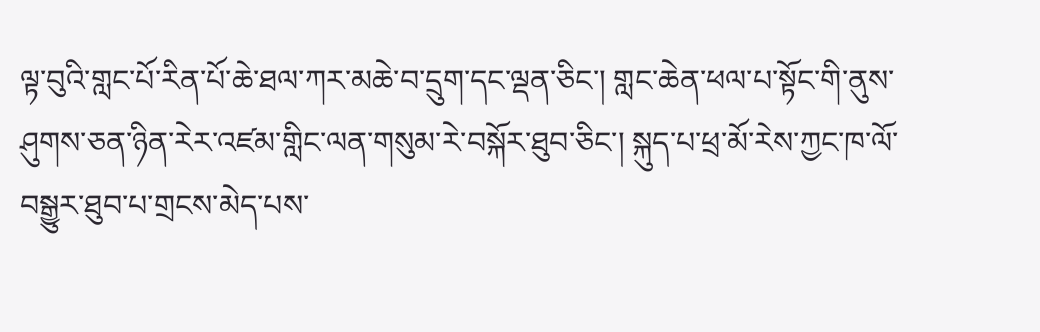ལྟ་བུའི་གླང་པོ་རིན་པོ་ཆེ་ཐལ་ཀར་མཆེ་བ་དྲུག་དང་ལྡན་ཅིང་། གླང་ཆེན་ཕལ་པ་སྟོང་གི་ནུས་ཤུགས་ཅན་ཉིན་རེར་འཛམ་གླིང་ལན་གསུམ་རེ་བསྐོར་ཐུབ་ཅིང་། སྐུད་པ་ཕྲ་མོ་རེས་ཀྱང་ཁ་ལོ་བསྒྱུར་ཐུབ་པ་གྲངས་མེད་པས་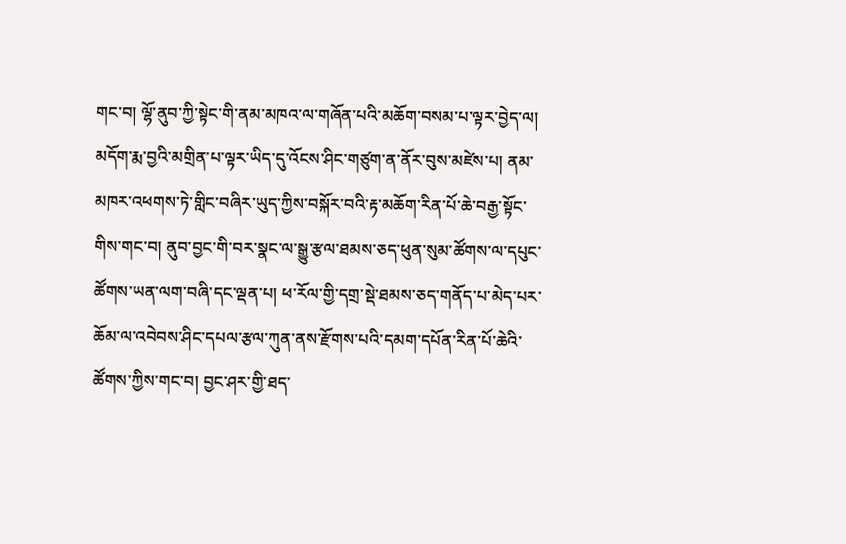གང་བ། ལྷོ་ནུབ་ཀྱི་སྟེང་གི་ནམ་མཁའ་ལ་གཞོན་པའི་མཆོག་བསམ་པ་ལྟར་བྱེད་ལ། མདོག་རྨ་བྱའི་མགྲིན་པ་ལྟར་ཡིད་དུ་འོངས་ཤིང་གཙུག་ན་ནོར་བུས་མཛེས་པ། ནམ་མཁར་འཕགས་ཏེ་གླིང་བཞིར་ཡུད་ཀྱིས་བསྐོར་བའི་རྟ་མཆོག་རིན་པོ་ཆེ་བརྒྱ་སྟོང་གིས་གང་བ། ནུབ་བྱང་གི་བར་སྣང་ལ་སྒྱུ་རྩལ་ཐམས་ཅད་ཕུན་སུམ་ཚོགས་ལ་དཔུང་ཚོགས་ཡན་ལག་བཞི་དང་ལྡན་པ། ཕ་རོལ་གྱི་དགྲ་སྡེ་ཐམས་ཅད་གནོད་པ་མེད་པར་ཆོམ་ལ་འབེབས་ཤིང་དཔལ་རྩལ་ཀུན་ནས་རྫོགས་པའི་དམག་དཔོན་རིན་པོ་ཆེའི་ཚོགས་ཀྱིས་གང་བ། བྱང་ཤར་གྱི་ཐད་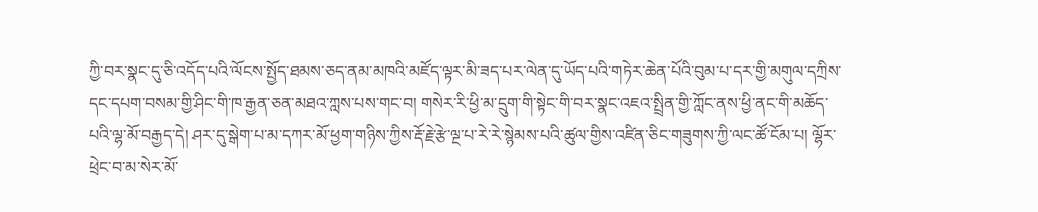ཀྱི་བར་སྣང་དུ་ཅི་འདོད་པའི་ལོངས་སྤྱོད་ཐམས་ཅད་ནམ་མཁའི་མཛོད་ལྟར་མི་ཟད་པར་ལེན་དུ་ཡོད་པའི་གཏེར་ཆེན་པོའི་བུམ་པ་དར་གྱི་མགུལ་དཀྲིས་དང་དཔག་བསམ་གྱི་ཤིང་གི་ཁ་རྒྱན་ཅན་མཐའ་ཀླས་པས་གང་བ། གསེར་རི་ཕྱི་མ་དྲུག་གི་སྟེང་གི་བར་སྣང་འཇའ་སྤྲིན་གྱི་ཀློང་ནས་ཕྱི་ནང་གི་མཆོད་པའི་ལྷ་མོ་བརྒྱད་དེ། ཤར་དུ་སྒེག་པ་མ་དཀར་མོ་ཕྱག་གཉིས་ཀྱིས་རྡོ་རྗེ་རྩེ་ལྔ་པ་རེ་རེ་སྙེམས་པའི་ཚུལ་གྱིས་འཛིན་ཅིང་གཟུགས་ཀྱི་ལང་ཚོ་ངོམ་པ། ལྷོར་ཕྲེང་བ་མ་སེར་མོ་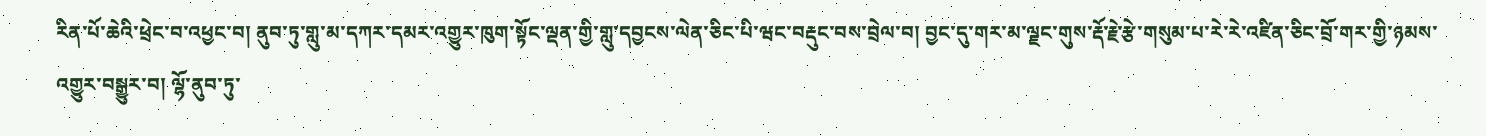རིན་པོ་ཆེའི་ཕྲེང་བ་འཕྱང་བ། ནུབ་ཏུ་གླུ་མ་དཀར་དམར་འགྱུར་ཁུག་སྟོང་ལྡན་གྱི་གླུ་དབྱངས་ལེན་ཅིང་པི་ཝང་བརྡུང་བས་བྲེལ་བ། བྱང་དུ་གར་མ་ལྗང་གུས་རྡོ་རྗེ་རྩེ་གསུམ་པ་རེ་རེ་འཛིན་ཅིང་བྲོ་གར་གྱི་ཉམས་འགྱུར་བསྒྱུར་བ། ལྷོ་ནུབ་ཏུ་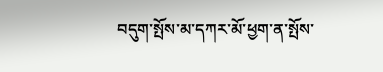བདུག་སྤོས་མ་དཀར་མོ་ཕྱག་ན་སྤོས་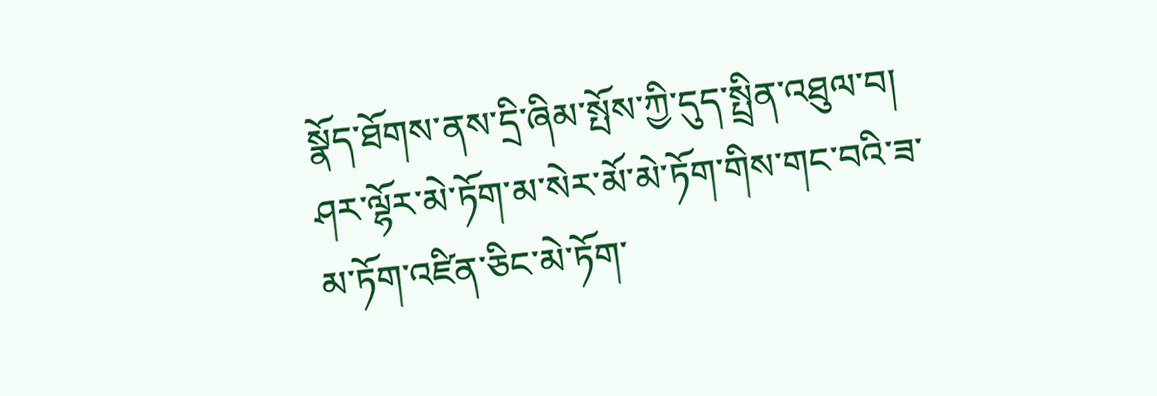སྣོད་ཐོགས་ནས་དྲི་ཞིམ་སྤོས་ཀྱི་དུད་སྤྲིན་འཐུལ་བ། ཤར་ལྷོར་མེ་ཏོག་མ་སེར་མོ་མེ་ཏོག་གིས་གང་བའི་ཟ་མ་ཏོག་འཛིན་ཅིང་མེ་ཏོག་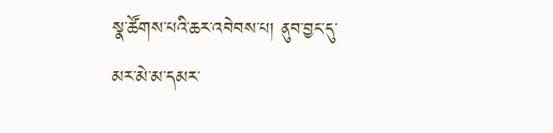སྣ་ཚོགས་པའི་ཆར་འབེབས་པ། ནུབ་བྱང་དུ་མར་མེ་མ་དམར་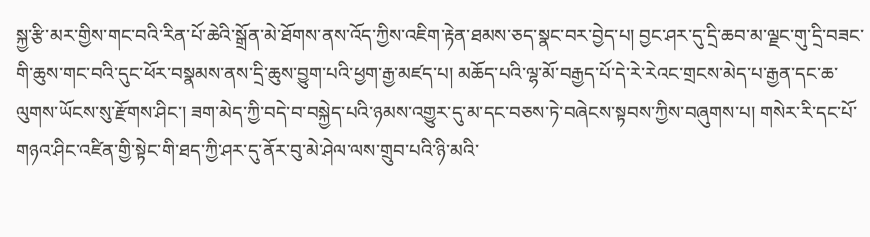སྐྱ་རྩི་མར་གྱིས་གང་བའི་རིན་པོ་ཆེའི་སྒྲོན་མེ་ཐོགས་ནས་འོད་ཀྱིས་འཇིག་རྟེན་ཐམས་ཅད་སྣང་བར་བྱེད་པ། བྱང་ཤར་དུ་དྲི་ཆབ་མ་ལྗང་གུ་དྲི་བཟང་གི་ཆུས་གང་བའི་དུང་ཕོར་བསྣམས་ནས་དྲི་ཆུས་བྱུག་པའི་ཕྱག་རྒྱ་མཛད་པ། མཆོད་པའི་ལྷ་མོ་བརྒྱད་པོ་དེ་རེ་རེའང་གྲངས་མེད་པ་རྒྱན་དང་ཆ་ལུགས་ཡོངས་སུ་རྫོགས་ཤིང་། ཟག་མེད་ཀྱི་བདེ་བ་བསྐྱེད་པའི་ཉམས་འགྱུར་དུ་མ་དང་བཅས་ཏེ་བཞེངས་སྟབས་ཀྱིས་བཞུགས་པ། གསེར་རི་དང་པོ་གཉའ་ཤིང་འཛིན་གྱི་སྟེང་གི་ཐད་ཀྱི་ཤར་དུ་ནོར་བུ་མེ་ཤེལ་ལས་གྲུབ་པའི་ཉི་མའི་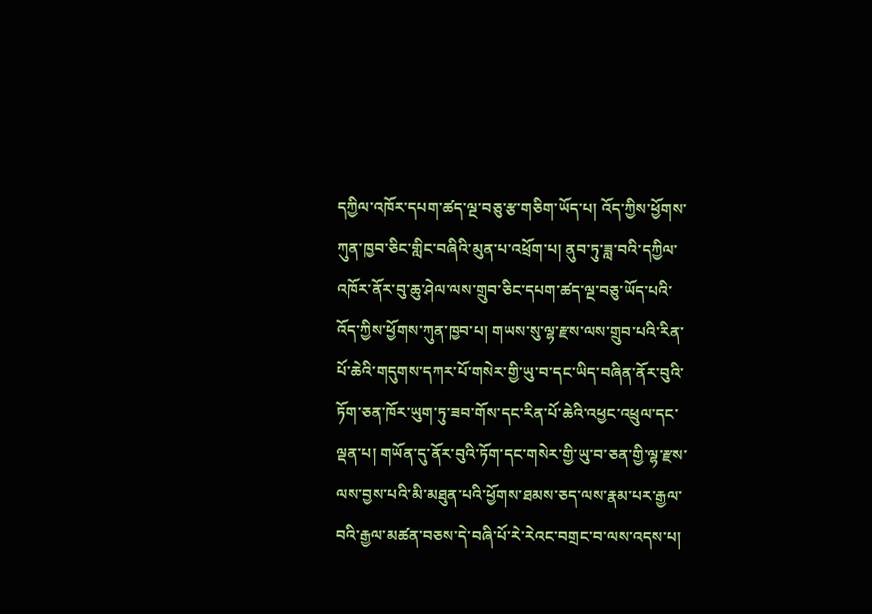དཀྱིལ་འཁོར་དཔག་ཚད་ལྔ་བཅུ་རྩ་གཅིག་ཡོད་པ། འོད་ཀྱིས་ཕྱོགས་ཀུན་ཁྱབ་ཅིང་གླིང་བཞིའི་མུན་པ་འཕྲོག་པ། ནུབ་ཏུ་ཟླ་བའི་དཀྱིལ་འཁོར་ནོར་བུ་ཆུ་ཤེལ་ལས་གྲུབ་ཅིང་དཔག་ཚད་ལྔ་བཅུ་ཡོད་པའི་འོད་ཀྱིས་ཕྱོགས་ཀུན་ཁྱབ་པ། གཡས་སུ་ལྷ་རྫས་ལས་གྲུབ་པའི་རིན་པོ་ཆེའི་གདུགས་དཀར་པོ་གསེར་གྱི་ཡུ་བ་དང་ཡིད་བཞིན་ནོར་བུའི་ཏོག་ཅན་ཁོར་ཡུག་ཏུ་ཟབ་གོས་དང་རིན་པོ་ཆེའི་འཕྱང་འཕྲུལ་དང་ལྡན་པ། གཡོན་དུ་ནོར་བུའི་ཏོག་དང་གསེར་གྱི་ཡུ་བ་ཅན་གྱི་ལྷ་རྫས་ལས་བྱས་པའི་མི་མཐུན་པའི་ཕྱོགས་ཐམས་ཅད་ལས་རྣམ་པར་རྒྱལ་བའི་རྒྱལ་མཚན་བཅས་དེ་བཞི་པོ་རེ་རེའང་བགྲང་བ་ལས་འདས་པ།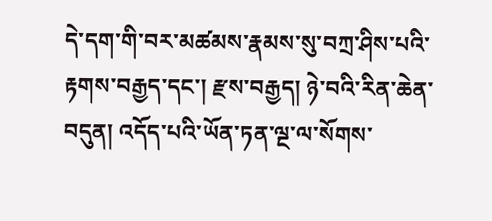དེ་དག་གི་བར་མཚམས་རྣམས་སུ་བཀྲ་ཤིས་པའི་རྟགས་བརྒྱད་དང་། རྫས་བརྒྱད། ཉེ་བའི་རིན་ཆེན་བདུན། འདོད་པའི་ཡོན་ཏན་ལྔ་ལ་སོགས་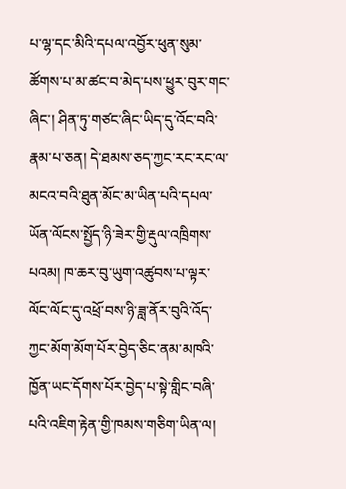པ་ལྷ་དང་མིའི་དཔལ་འབྱོར་ཕུན་སུམ་ཚོགས་པ་མ་ཚང་བ་མེད་པས་ཕྱུར་བུར་གང་ཞིང་། ཤིན་ཏུ་གཙང་ཞིང་ཡིད་དུ་འོང་བའི་རྣམ་པ་ཅན། དེ་ཐམས་ཅད་ཀྱང་རང་རང་ལ་མངའ་བའི་ཐུན་མོང་མ་ཡིན་པའི་དཔལ་ཡོན་ལོངས་སྤྱོད་ཉི་ཟེར་གྱི་རྡུལ་འཁྲིགས་པའམ། ཁ་ཆར་བུ་ཡུག་འཚུབས་པ་ལྟར་ལོང་ལོང་དུ་འཕྲོ་བས་ཉི་ཟླ་ནོར་བུའི་འོད་ཀྱང་མོག་མོག་པོར་བྱེད་ཅིང་ནམ་མཁའི་ཁྱོན་ཡང་དོགས་པོར་བྱེད་པ་སྟེ་གླིང་བཞི་པའི་འཇིག་རྟེན་གྱི་ཁམས་གཅིག་ཡིན་ལ།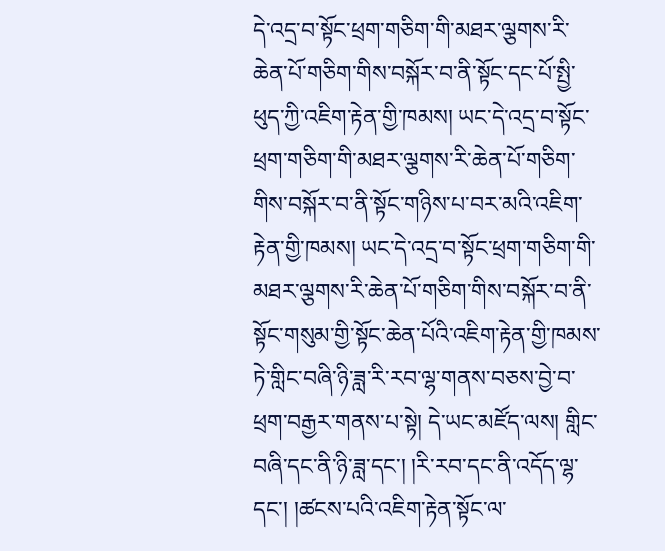དེ་འདྲ་བ་སྟོང་ཕྲག་གཅིག་གི་མཐར་ལྕགས་རི་ཆེན་པོ་གཅིག་གིས་བསྐོར་བ་ནི་སྟོང་དང་པོ་སྤྱི་ཕུད་ཀྱི་འཇིག་རྟེན་གྱི་ཁམས། ཡང་དེ་འདྲ་བ་སྟོང་ཕྲག་གཅིག་གི་མཐར་ལྕགས་རི་ཆེན་པོ་གཅིག་གིས་བསྐོར་བ་ནི་སྟོང་གཉིས་པ་བར་མའི་འཇིག་རྟེན་གྱི་ཁམས། ཡང་དེ་འདྲ་བ་སྟོང་ཕྲག་གཅིག་གི་མཐར་ལྕགས་རི་ཆེན་པོ་གཅིག་གིས་བསྐོར་བ་ནི་སྟོང་གསུམ་གྱི་སྟོང་ཆེན་པོའི་འཇིག་རྟེན་གྱི་ཁམས་ཏེ་གླིང་བཞི་ཉི་ཟླ་རི་རབ་ལྷ་གནས་བཅས་བྱེ་བ་ཕྲག་བརྒྱར་གནས་པ་སྟེ། དེ་ཡང་མཛོད་ལས། གླིང་བཞི་དང་ནི་ཉི་ཟླ་དང་། །རི་རབ་དང་ནི་འདོད་ལྷ་དང་། །ཚངས་པའི་འཇིག་རྟེན་སྟོང་ལ་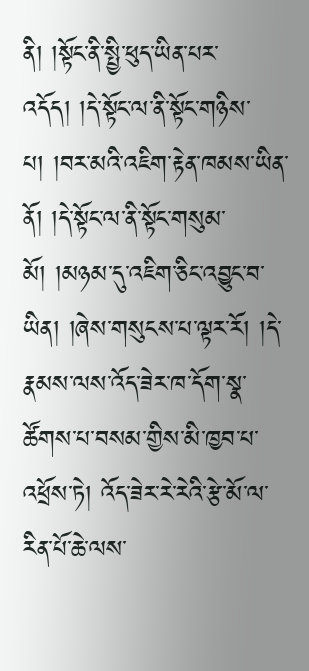ནི། །སྟོང་ནི་སྤྱི་ཕུད་ཡིན་པར་འདོད། །དེ་སྟོང་ལ་ནི་སྟོང་གཉིས་པ། །བར་མའི་འཇིག་རྟེན་ཁམས་ཡིན་ནོ། །དེ་སྟོང་ལ་ནི་སྟོང་གསུམ་མོ། །མཉམ་དུ་འཇིག་ཅིང་འབྱུང་བ་ཡིན། །ཞེས་གསུངས་པ་ལྟར་རོ། །དེ་རྣམས་ལས་འོད་ཟེར་ཁ་དོག་སྣ་ཚོགས་པ་བསམ་གྱིས་མི་ཁྱབ་པ་འཕྲོས་ཏེ། འོད་ཟེར་རེ་རེའི་རྩེ་མོ་ལ་རིན་པོ་ཆེ་ལས་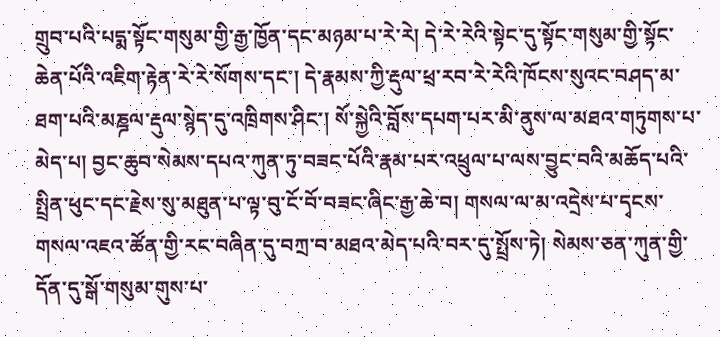གྲུབ་པའི་པདྨ་སྟོང་གསུམ་གྱི་རྒྱ་ཁྱོན་དང་མཉམ་པ་རེ་རེ། དེ་རེ་རེའི་སྟེང་དུ་སྟོང་གསུམ་གྱི་སྟོང་ཆེན་པོའི་འཇིག་རྟེན་རེ་རེ་སོགས་དང་། དེ་རྣམས་ཀྱི་རྡུལ་ཕྲ་རབ་རེ་རེའི་ཁོངས་སུའང་བཤད་མ་ཐག་པའི་མཎྜལ་རྡུལ་སྙེད་དུ་འཁྲིགས་ཤིང་། སོ་སྐྱེའི་བློས་དཔག་པར་མི་ནུས་ལ་མཐའ་གཏུགས་པ་མེད་པ། བྱང་ཆུབ་སེམས་དཔའ་ཀུན་ཏུ་བཟང་པོའི་རྣམ་པར་འཕྲུལ་པ་ལས་བྱུང་བའི་མཆོད་པའི་སྤྲིན་ཕུང་དང་རྗེས་སུ་མཐུན་པ་ལྟ་བུ་ངོ་བོ་བཟང་ཞིང་རྒྱ་ཆེ་བ། གསལ་ལ་མ་འདྲེས་པ་དྭངས་གསལ་འཇའ་ཚོན་གྱི་རང་བཞིན་དུ་བཀྲ་བ་མཐའ་མེད་པའི་བར་དུ་སྤྲོས་ཏེ། སེམས་ཅན་ཀུན་གྱི་དོན་དུ་སྒོ་གསུམ་གུས་པ་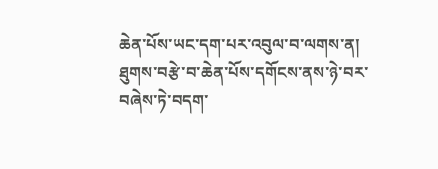ཆེན་པོས་ཡང་དག་པར་འབུལ་བ་ལགས་ན། ཐུགས་བརྩེ་བ་ཆེན་པོས་དགོངས་ནས་ཉེ་བར་བཞེས་ཏེ་བདག་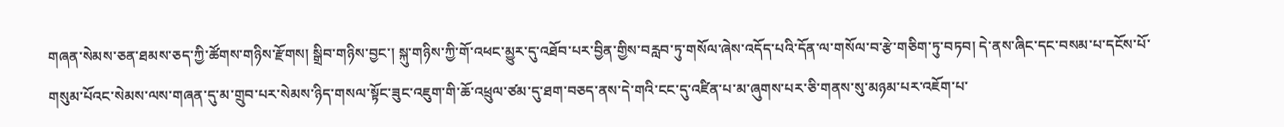གཞན་སེམས་ཅན་ཐམས་ཅད་ཀྱི་ཚོགས་གཉིས་རྫོགས། སྒྲིབ་གཉིས་བྱང་། སྐུ་གཉིས་ཀྱི་གོ་འཕང་མྱུར་དུ་འཐོབ་པར་བྱིན་གྱིས་བརླབ་ཏུ་གསོལ་ཞེས་འདོད་པའི་དོན་ལ་གསོལ་བ་རྩེ་གཅིག་ཏུ་བཏབ། དེ་ནས་ཞིང་དང་བསམ་པ་དངོས་པོ་གསུམ་པོའང་སེམས་ལས་གཞན་དུ་མ་གྲུབ་པར་སེམས་ཉིད་གསལ་སྟོང་ཟུང་འཇུག་གི་ཆོ་འཕྲུལ་ཙམ་དུ་ཐག་བཅད་ནས་དེ་གའི་ངང་དུ་འཛིན་པ་མ་ཞུགས་པར་ཅི་གནས་སུ་མཉམ་པར་འཇོག་པ་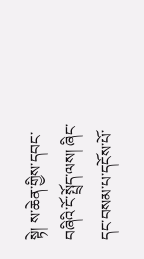སྟེ། ས་ཆེན་གྱིས་དབང་བཞིའི་ངོ་སྤྲོད་ལས། ཞིང་དང་བསམ་པ་དངོས་པོ་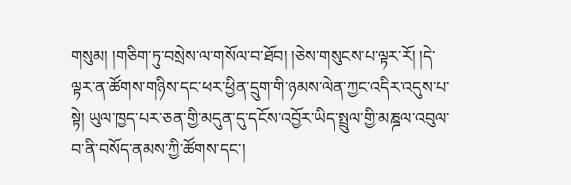གསུམ། །གཅིག་ཏུ་བསྲེས་ལ་གསོལ་བ་ཐོབ། །ཅེས་གསུངས་པ་ལྟར་རོ། །དེ་ལྟར་ན་ཚོགས་གཉིས་དང་ཕར་ཕྱིན་དྲུག་གི་ཉམས་ལེན་ཀྱང་འདིར་འདུས་པ་སྟེ། ཡུལ་ཁྱད་པར་ཅན་གྱི་མདུན་དུ་དངོས་འབྱོར་ཡིད་སྤྲུལ་གྱི་མཎྜལ་འབུལ་བ་ནི་བསོད་ནམས་ཀྱི་ཚོགས་དང་།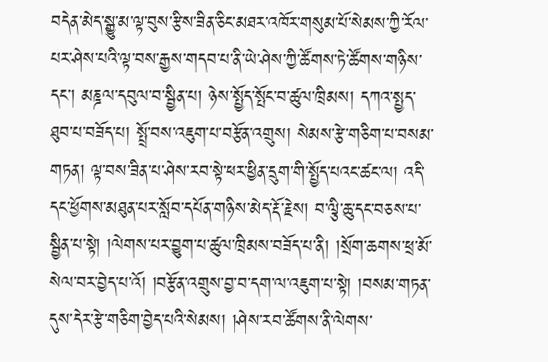བདེན་མེད་སྒྱུ་མ་ལྟ་བུས་རྩིས་ཟིན་ཅིང་མཐར་འཁོར་གསུམ་པོ་སེམས་ཀྱི་རོལ་པར་ཤེས་པའི་ལྟ་བས་རྒྱས་གདབ་པ་ནི་ཡེ་ཤེས་ཀྱི་ཚོགས་ཏེ་ཚོགས་གཉིས་དང་། མཎྜལ་དབུལ་བ་སྦྱིན་པ། ཉེས་སྤྱོད་སྤོང་བ་ཚུལ་ཁྲིམས། དཀའ་སྤྱད་ཐུབ་པ་བཟོད་པ། སྤྲོ་བས་འཇུག་པ་བརྩོན་འགྲུས། སེམས་རྩེ་གཅིག་པ་བསམ་གཏན། ལྟ་བས་ཟིན་པ་ཤེས་རབ་སྟེ་ཕར་ཕྱིན་དྲུག་གི་སྤྱོད་པའང་ཚང་ལ། འདི་དང་ཕྱོགས་མཐུན་པར་སློབ་དཔོན་གཉིས་མེད་རྡོ་རྗེས། བ་ལྕི་ཆུ་དང་བཅས་པ་སྦྱིན་པ་སྟེ། །ལེགས་པར་བྱུག་པ་ཚུལ་ཁྲིམས་བཟོད་པ་ནི། །སྲོག་ཆགས་ཕྲ་མོ་སེལ་བར་བྱེད་པ་འོ། །བརྩོན་འགྲུས་བྱ་བ་དག་ལ་འཇུག་པ་སྟེ། །བསམ་གཏན་དུས་དེར་རྩེ་གཅིག་བྱེད་པའི་སེམས། །ཤེས་རབ་ཚོགས་ནི་ལེགས་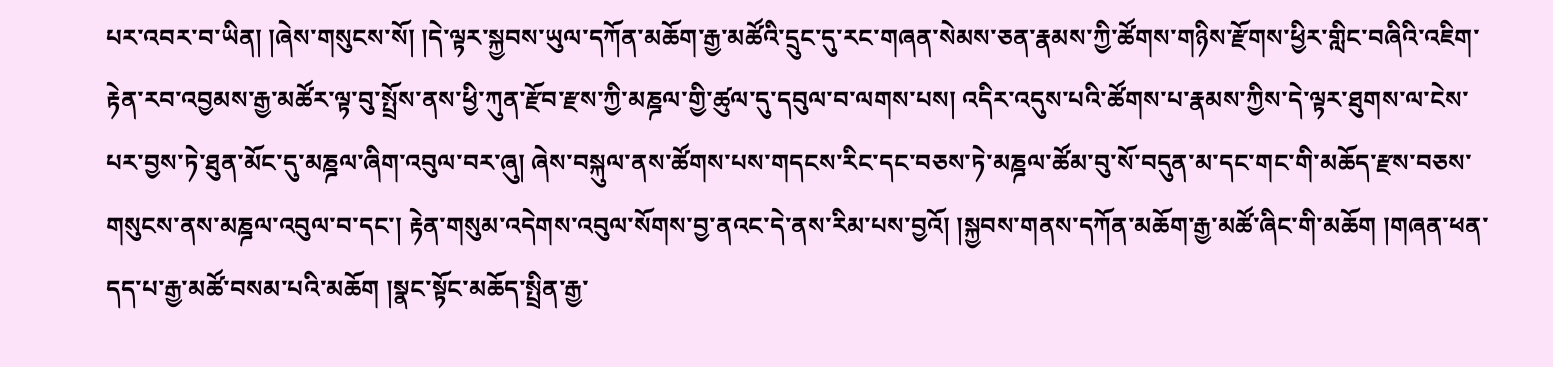པར་འབར་བ་ཡིན། །ཞེས་གསུངས་སོ། །དེ་ལྟར་སྐྱབས་ཡུལ་དཀོན་མཆོག་རྒྱ་མཚོའི་དྲུང་དུ་རང་གཞན་སེམས་ཅན་རྣམས་ཀྱི་ཚོགས་གཉིས་རྫོགས་ཕྱིར་གླིང་བཞིའི་འཇིག་རྟེན་རབ་འབྱམས་རྒྱ་མཚོར་ལྟ་བུ་སྤྲོས་ནས་ཕྱི་ཀུན་རྫོབ་རྫས་ཀྱི་མཎྜལ་གྱི་ཚུལ་དུ་དབུལ་བ་ལགས་པས། འདིར་འདུས་པའི་ཚོགས་པ་རྣམས་ཀྱིས་དེ་ལྟར་ཐུགས་ལ་ངེས་པར་བྱས་ཏེ་ཐུན་མོང་དུ་མཎྜལ་ཞིག་འབུལ་བར་ཞུ། ཞེས་བསྐུལ་ནས་ཚོགས་པས་གདངས་རིང་དང་བཅས་ཏེ་མཎྜལ་ཚོམ་བུ་སོ་བདུན་མ་དང་གང་གི་མཆོད་རྫས་བཅས་གསུངས་ནས་མཎྜལ་འབུལ་བ་དང་། རྟེན་གསུམ་འདེགས་འབུལ་སོགས་བྱ་ནའང་དེ་ནས་རིམ་པས་བྱའོ། །སྐྱབས་གནས་དཀོན་མཆོག་རྒྱ་མཚོ་ཞིང་གི་མཆོག །གཞན་ཕན་དད་པ་རྒྱ་མཚོ་བསམ་པའི་མཆོག །སྣང་སྟོང་མཆོད་སྤྲིན་རྒྱ་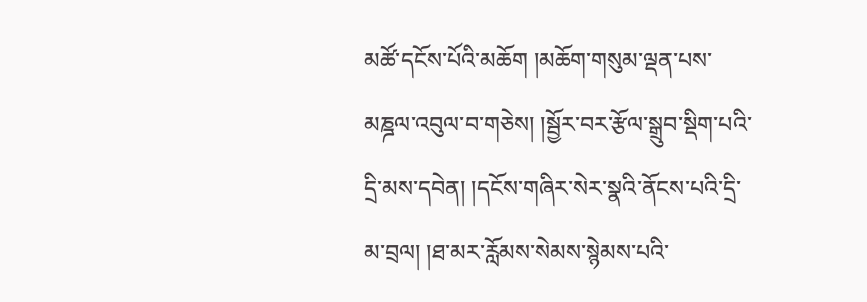མཚོ་དངོས་པོའི་མཆོག །མཆོག་གསུམ་ལྡན་པས་མཎྜལ་འབུལ་བ་གཅེས། །སྦྱོར་བར་རྩོལ་སྒྲུབ་སྡིག་པའི་དྲི་མས་དབེན། །དངོས་གཞིར་སེར་སྣའི་ནོངས་པའི་དྲི་མ་བྲལ། །ཐ་མར་རློམས་སེམས་སྙེམས་པའི་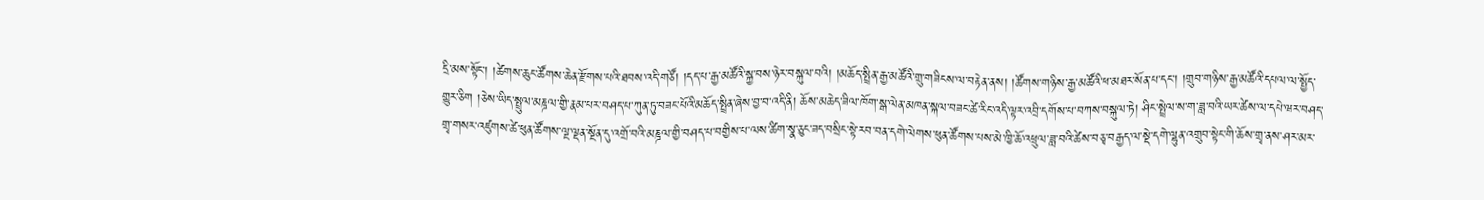དྲི་མས་སྟོང་། །ཚེགས་ཆུང་ཚོགས་ཆེན་རྫོགས་པའི་ཐབས་འདི་གཙོ། །དད་པ་རྒྱ་མཚོའི་སྐྱ་བས་ཉེར་བསྐུལ་བའི། །མཆོད་སྤྲིན་རྒྱ་མཚོའི་གྲུ་གཟིངས་ལ་བརྟེན་ནས། །ཚོགས་གཉིས་རྒྱ་མཚོའི་ཕ་མཐར་སོན་པ་དང་། །གྲུབ་གཉིས་རྒྱ་མཚོའི་དཔལ་ལ་སྤྱོད་གྱུར་ཅིག །ཅེས་ཡིད་སྤྲུལ་མཎྜལ་གྱི་རྣམ་པར་བཤད་པ་ཀུན་ཏུ་བཟང་པོའི་མཆོད་སྤྲིན་ཞེས་བྱ་བ་འདི་ནི། ཆོས་མཆེད་ཟིལ་ཁོག་སྒ་ལེན་མཁན་སྐལ་བཟང་ཚེ་རིང་འདི་ལྟར་འབྲི་དགོས་པ་བཀས་བསྐུལ་ཏེ། ཤིང་སྤྲེལ་ས་ག་ཟླ་བའི་ཡར་ཚེས་ལ་དཔེ་ཝར་བཤད་གྲྭ་གསར་འཛུགས་ཚེ་ཕུན་ཚོགས་ལྔ་ལྡན་སྔོན་དུ་འགྲོ་བའི་མཎྜལ་གྱི་བཤད་པ་བགྱིས་པ་ལས་ཚིག་སྣ་ཅུང་ཟད་བསྲིང་སྟེ་རབ་བན་དགེ་ལེགས་ཕུན་ཚོགས་པས་མེ་ཁྱི་ཆོ་འཕྲུལ་ཟླ་བའི་ཚེས་བཅྭ་བརྒྱད་ལ་སྡེ་དགེ་ལྷུན་འགྲུབ་སྟེང་གི་ཆོས་གྲྭ་ནས་ཤར་མར་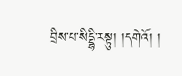བྲིས་པ་སིདྡྷི་རསྟུ། །དགེའོ། །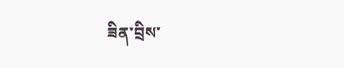ཟིན་བྲིས་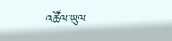འཚོལ་ཡུལ